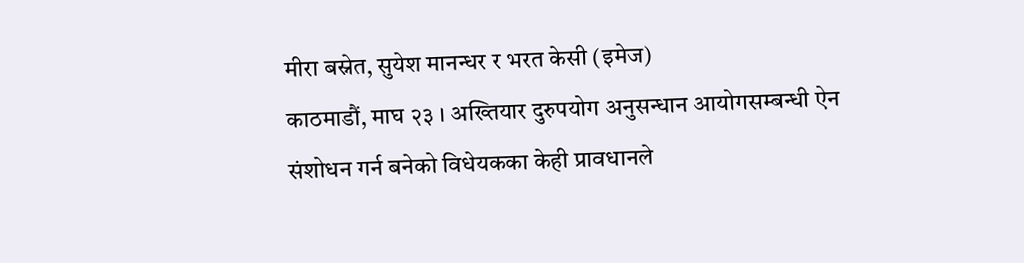मीरा बस्नेत, सुयेश मानन्धर र भरत केसी (इमेज)
काठमाडौं, माघ २३ । अख्तियार दुरुपयोग अनुसन्धान आयोगसम्बन्धी ऐन संशोधन गर्न बनेको विधेयकका केही प्रावधानले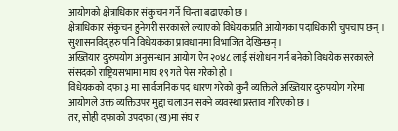आयोगको क्षेत्राधिकार संकुचन गर्ने चिन्ता बढाएको छ ।
क्षेत्राधिकार संकुचन हुनेगरी सरकारले ल्याएको विधेयकप्रति आयोगका पदाधिकारी चुपचाप छन् । सुशासनविद्हरु पनि विधेयकका प्रावधानमा विभाजित देखिन्छन् ।
अख्तियार दुरुपयोग अनुसन्धान आयोग ऐन २०४८ लाई संशोधन गर्न बनेको विधयेक सरकारले संसदको राष्ट्रियसभामा माघ १९ गते पेस गरेको हो ।
विधेयकको दफा ३ मा सार्वजनिक पद धारण गरेको कुनै व्यक्तिले अख्तियार दुरुपयोग गरेमा आयोगले उक्त व्यक्तिउपर मुद्दा चलाउन सक्ने व्यवस्था प्रस्ताव गरिएको छ ।
तर, सोही दफाको उपदफा (ख)मा संघ र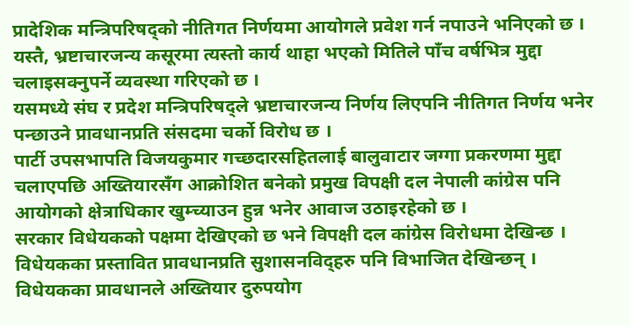प्रादेशिक मन्त्रिपरिषद्को नीतिगत निर्णयमा आयोगले प्रवेश गर्न नपाउने भनिएको छ ।
यस्तै, भ्रष्टाचारजन्य कसूरमा त्यस्तो कार्य थाहा भएको मितिले पाँच वर्षभित्र मुद्दा चलाइसक्नुपर्ने व्यवस्था गरिएको छ ।
यसमध्ये संघ र प्रदेश मन्त्रिपरिषद्ले भ्रष्टाचारजन्य निर्णय लिएपनि नीतिगत निर्णय भनेर पन्छाउने प्रावधानप्रति संसदमा चर्को विरोध छ ।
पार्टी उपसभापति विजयकुमार गच्छदारसहितलाई बालुवाटार जग्गा प्रकरणमा मुद्दा चलाएपछि अख्तियारसँग आक्रोशित बनेको प्रमुख विपक्षी दल नेपाली कांग्रेस पनि आयोगको क्षेत्राधिकार खुम्च्याउन हुन्न भनेर आवाज उठाइरहेको छ ।
सरकार विधेयकको पक्षमा देखिएको छ भने विपक्षी दल कांग्रेस विरोधमा देखिन्छ ।
विधेयकका प्रस्तावित प्रावधानप्रति सुशासनविद्हरु पनि विभाजित देखिन्छन् ।
विधेयकका प्रावधानले अख्तियार दुरुपयोग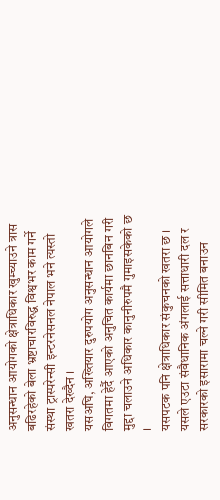अनुसन्धान आयोगको क्षेत्राधिकार खुम्च्याउने त्रास बढिरहेको बेला भ्रष्टाचारविरुद्ध विश्वभर काम गर्ने संस्था ट्रास्परेन्सी इन्टरनेसनल नेपाल भने त्यस्तो खतरा देख्दैन ।
यसअघि, अख्तियार दुरुपयोग अनुसन्धान आयोगले विगतमा हेर्दै आएको अनुचित कार्यमा छानबिन गरी मुद्दा चलाउने अधिकार कानुनीरुपमै गुमाइसकेको छ ।
यसपटक पनि क्षेत्राधिकार संकुचनको खतरा छ । यसले एउटा संवैधानिक अंगलाई सत्ताधारी दल र सरकारको इसारामा चल्ने गरी सीमित बनाउन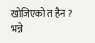खोजिएको त हैन ? भन्ने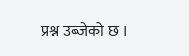प्रश्न उब्जेको छ ।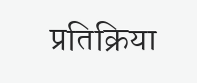प्रतिक्रिया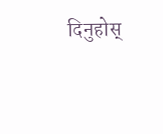दिनुहोस्